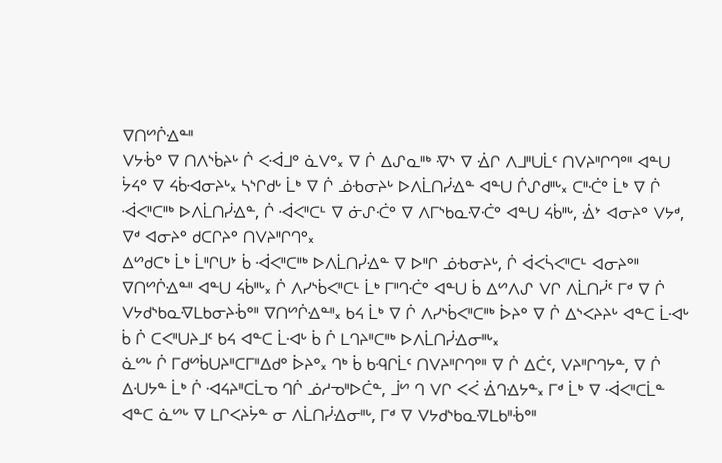ᐁᑎᔥᒌᐎᓐᐦ
ᐯᔭᒀᐤ ᐁ ᑎᐱᔅᑳᔨᒡ ᒌ ᐸᐙᒧᐤ ᓈᐯᐤ᙮ ᐁ ᒌ ᐃᔑᓇᐦᒃ ᐌᔅ ᐁ ᐐᒋ ᐱᒧᐦᑌᒫᑦ ᑎᐯᔨᐦᒋᒉᐤᐦ ᐊᓐᑌ ᔮᔦᐤ ᐁ ᔦᑳᐗᓂᔨᒡ᙮ ᓴᔅᒋᑯᒡ ᒫᒃ ᐁ ᒌ ᓅᑾᓂᔨᒡ ᐅᐱᒫᑎᓰᐎᓐ ᐊᓐᑌ ᒌᔑᑯᐦᒡ᙮ ᑕᐦᑣᐤ ᒫᒃ ᐁ ᒌ ᐙᐸᐦᑕᐦᒃ ᐅᐱᒫᑎᓰᐎᓐ, ᒌ ᐙᐸᐦᑕᒻ ᐁ ᓃᔑᑣᐤ ᐁ ᐱᒥᔅᑲᓇᐌᑣᐤ ᐊᓐᑌ ᔦᑳᐦᒡ, ᐐᔾ ᐊᓂᔨᐤ ᐯᔭᒄ, ᐁᒄ ᐊᓂᔨᐤ ᑯᑕᒋᔨᐤ ᑎᐯᔨᐦᒋᒉᐤ᙮
ᐃᔥᑯᑕᒃ ᒫᒃ ᒫᐦᒋᑌᔾ ᑳ ᐙᐸᐦᑕᐦᒃ ᐅᐱᒫᑎᓰᐎᓐ ᐁ ᐅᐦᒋ ᓅᑾᓂᔨᒡ, ᒌ ᐋᐸᓵᐸᐦᑕᒻ ᐊᓂᔨᐤᐦ ᐁᑎᔥᒌᐎᓐᐦ ᐊᓐᑌ ᔦᑳᐦᒡ᙮ ᒌ ᐱᓯᔅᑳᐸᐦᑕᒻ ᒫᒃ ᒥᐦᒉᑣᐤ ᐊᓐᑌ ᑳ ᐃᔥᐱᔑ ᐯᒋ ᐱᒫᑎᓰᑦ ᒥᒄ ᐁ ᒌ ᐯᔭᑯᔅᑲᓇᐌᒪᑲᓂᔨᒀᐤᐦ ᐁᑎᔥᒌᐎᓐᐦ᙮ ᑲᔦ ᒫᒃ ᐁ ᒌ ᐱᓯᔅᑳᐸᐦᑕᐦᒃ ᐆᔨᐤ ᐁ ᒌ ᐃᔅᐸᔨᔨᒡ ᐊᓐᑕ ᒫᐗᒡ ᑳ ᒌ ᑕᐸᐦᑌᔨᒧᑦ ᑲᔦ ᐊᓐᑕ ᒫᐗᒡ ᑳ ᒌ ᒪᒉᔨᐦᑕᐦᒃ ᐅᐱᒫᑎᓰᐎᓂᐦᒡ᙮
ᓈᔥᒡ ᒌ ᒥᑯᔥᑳᑌᔨᐦᑕᒥᐦᐃᑯᐤ ᐆᔨᐤ᙮ ᒉᒃ ᑳ ᑲᑴᒋᒫᑦ ᑎᐯᔨᐦᒋᒉᐤᐦ ᐁ ᒌ ᐃᑖᑦ, ᐯᔨᐦᒋᒉᔭᓐ, ᐁ ᒌ ᐃᑗᔭᓐ ᒫᒃ ᒌ ᐗᔦᔨᐦᑕᒫᓀ ᒉᒌ ᓅᓱᓀᐦᐅᑖᓐ, ᒨᔥ ᒉ ᐯᒋ ᐸᐹ ᐐᒉᐎᔭᓐ᙮ ᒥᒄ ᒫᒃ ᐁ ᐙᐸᐦᑕᒫᓐ ᐊᓐᑕ ᓈᔥᒡ ᐁ ᒪᒋᐸᔨᔮᓐ ᓂ ᐱᒫᑎᓰᐎᓂᐦᒡ, ᒥᒄ ᐁ ᐯᔭᑯᔅᑲᓇᐌᒪᑲᐦᒀᐤᐦ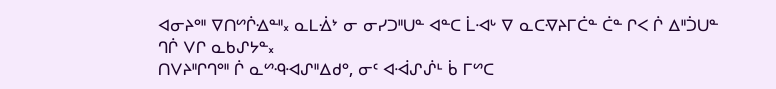ᐊᓂᔨᐤᐦ ᐁᑎᔥᒌᐎᓐᐦ᙮ ᓇᒪᐐᔾ ᓂ ᓂᓯᑐᐦᑌᓐ ᐊᓐᑕ ᒫᐗᒡ ᐁ ᓇᑕᐌᔨᒥᑖᓐ ᑖᓐ ᒋᐸ ᒌ ᐃᐦᑑᑌᓐ ᒉᒌ ᐯᒋ ᓇᑲᔑᔭᓐ᙮
ᑎᐯᔨᐦᒋᒉᐤᐦ ᒌ ᓇᔥᑴᐗᔑᐦᐃᑯᐤ, ᓂᑦ ᐊᐙᔑᔒᒻ ᑳ ᒥᔥᑕ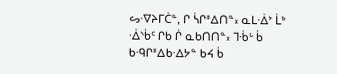ᔕᐌᔨᒥᑖᓐ, ᒋ ᓵᒋᐦᐃᑎᓐ᙮ ᓇᒪᐐᔾ ᒫᒃ ᐐᔅᑳᑦ ᒋᑲ ᒌ ᓇᑲᑎᑎᓐ᙮ ᒣᒀᒡ ᑳ ᑲᑴᒋᐦᐃᑲᐎᔭᓐ ᑲᔦ ᑳ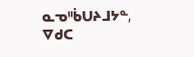ᓇᓀᐦᑳᑌᔨᒧᔭᓐ, ᐁᑯᑕ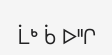ᒫᒃ ᑳ ᐅᐦᒋ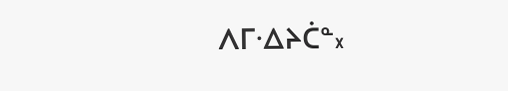ᐱᒥᐎᔨᑖᓐ᙮